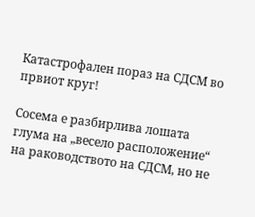Катастрофален пораз на СДСМ во првиот круг!

Сосема е разбирлива лошата глума на „весело расположение“ на раководството на СДСМ, но не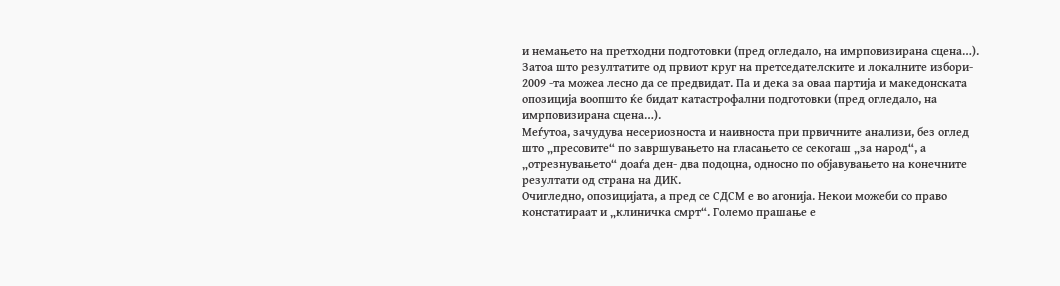и немањето на претходни подготовки (пред огледало, на имрповизирана сцена…). Затоа што резултатите од првиот круг на претседателските и локалните избори- 2009 -та можеа лесно да се предвидат. Па и дека за оваа партија и македонската опозиција воопшто ќе бидат катастрофални подготовки (пред огледало, на имрповизирана сцена…).
Меѓутоа, зачудува несериозноста и наивноста при првичните анализи, без оглед што „пресовите“ по завршувањето на гласањето се секогаш „за народ“, а „отрезнувањето“ доаѓа ден- два подоцна, односно по објавувањето на конечните резултати од страна на ДИК.
Очигледно, опозицијата, а пред се СДСМ е во агонија. Некои можеби со право констатираат и „клиничка смрт“. Големо прашање е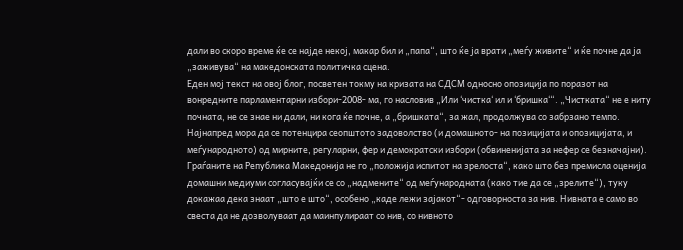дали во скоро време ќе се најде некој, макар бил и „папа“, што ќе ја врати „меѓу живите“ и ќе почне да ја „заживува“ на македонската политичка сцена.
Еден мој текст на овој блог, посветен токму на кризата на СДСМ односно опозиција по поразот на вонредните парламентарни избори-2008- ма, го насловив „Или ‘чистка‘ ил и ‘бришка‘“. „Чистката“ не е ниту почната, не се знае ни дали, ни кога ќе почне, а „бришката“, за жал, продолжува со забрзано темпо.
Најнапред мора да се потенцира сеопштото задоволство (и домашното- на позицијата и опозицијата, и меѓународното) од мирните, регуларни, фер и демократски избори (обвиненијата за нефер се безначајни). Граѓаните на Република Македонија не го „положија испитот на зрелоста“, како што без премисла оценија домашни медиуми согласувајќи се со „надмените“ од меѓународната (како тие да се „зрелите“), туку докажаа дека знаат „што е што“, особено „каде лежи зајакот“- одговорноста за нив. Нивната е само во свеста да не дозволуваат да маинпулираат со нив, со нивното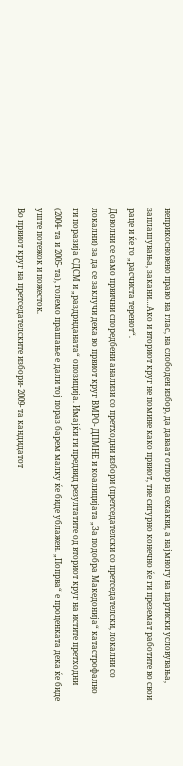неприкосновено право на глас, на слободен избор, да даваат отпор на секакви, а најмногу на партиски условувања, заплашувања, закани…Ако и вториот круг не помине како првиот, тие сигурно конечно ќе ги преземат работите во свои раце и ќе го „расчиста теренот“.
Доволни се само првични споредбени анализи со претходни избори (претседателски со претседателски, локални со локални) за да се заклучи дека во првиот круг ВМРО- ДПМНЕ и коалицијата „За подобра Македонија“ катастрофално ги поразија СДСМ и „раздрнданата“ опозиција. Имајќи ги предвид резултатите од вториот круг на истите претходни (2004- та и 2005- та), големо прашање е дали тој пораз барем малку ќе биде ублажен. „Попрва“ е проценката дека ќе биде уште потежок и пожесток.
Во првиот круг на претседателските избори- 2009- та кандидатот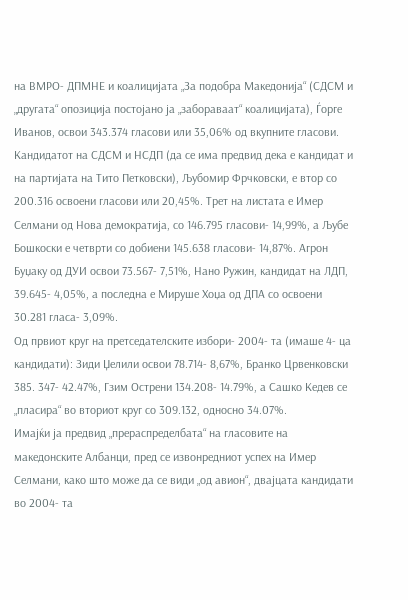на ВМРО- ДПМНЕ и коалицијата „За подобра Македонија“ (СДСМ и „другата“ опозиција постојано ја „забораваат“ коалицијата), Ѓорге Иванов, освои 343.374 гласови или 35,06% од вкупните гласови. Кандидатот на СДСМ и НСДП (да се има предвид дека е кандидат и на партијата на Тито Петковски), Љубомир Фрчковски, е втор со 200.316 освоени гласови или 20,45%. Трет на листата е Имер Селмани од Нова демократија, со 146.795 гласови- 14,99%, а Љубе Бошкоски е четврти со добиени 145.638 гласови- 14,87%. Агрон Буџаку од ДУИ освои 73.567- 7,51%, Нано Ружин, кандидат на ЛДП, 39.645- 4,05%, а последна е Мируше Хоџа од ДПА со освоени 30.281 гласа- 3,09%.
Од првиот круг на претседателските избори- 2004- та (имаше 4- ца кандидати): Зиди Џелили освои 78.714- 8,67%, Бранко Црвенковски 385. 347- 42.47%, Гзим Острени 134.208- 14.79%, а Сашко Кедев се „пласира“ во вториот круг со 309.132, односно 34.07%.
Имајќи ја предвид „прераспределбата“ на гласовите на македонските Албанци, пред се извонредниот успех на Имер Селмани, како што може да се види „од авион“, двајцата кандидати во 2004- та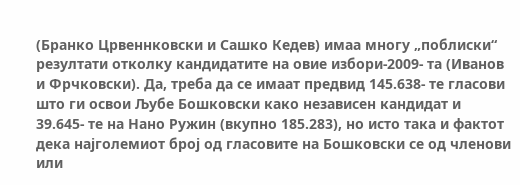(Бранко Црвеннковски и Сашко Кедев) имаа многу „поблиски“ резултати отколку кандидатите на овие избори-2009- та (Иванов и Фрчковски). Да, треба да се имаат предвид 145.638- те гласови што ги освои Љубе Бошковски како независен кандидат и 39.645- те на Нано Ружин (вкупно 185.283), но исто така и фактот дека најголемиот број од гласовите на Бошковски се од членови или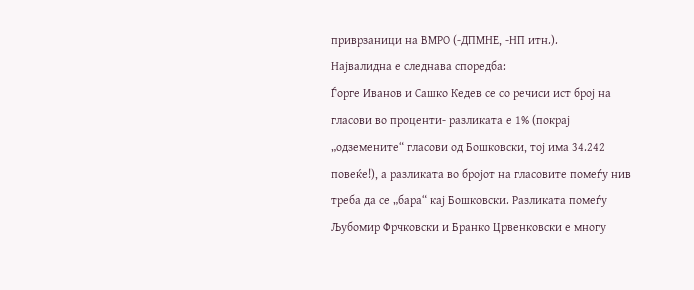приврзаници на ВМРО (-ДПМНЕ, -НП итн.).
Највалидна е следнава споредба:
Ѓорге Иванов и Сашко Кедев се со речиси ист број на гласови во проценти- разликата е 1% (покрај „одземените“ гласови од Бошковски, тој има 34.242 повеќе!), а разликата во бројот на гласовите помеѓу нив треба да се „бара“ кај Бошковски. Разликата помеѓу Љубомир Фрчковски и Бранко Црвенковски е многу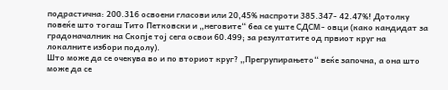подрастична: 200.316 освоени гласови или 20,45% наспроти 385.347- 42.47%! Дотолку повеќе што тогаш Тито Петковски и „неговите“ беа се уште СДСМ- овци (како кандидат за градоначалник на Скопје тој сега освои 60.499; за резултатите од првиот круг на локалните избори подолу).
Што може да се очекува во и по вториот круг? „Прегрупирањето“ веќе започна, а она што може да се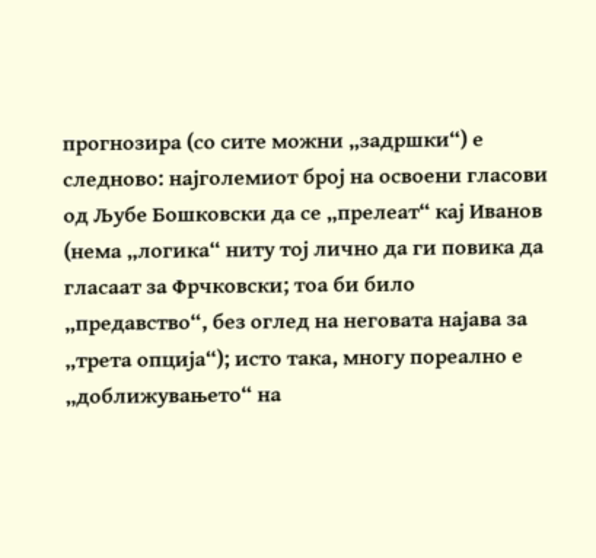прогнозира (со сите можни „задршки“) е следново: најголемиот број на освоени гласови од Љубе Бошковски да се „прелеат“ кај Иванов (нема „логика“ ниту тој лично да ги повика да гласаат за Фрчковски; тоа би било „предавство“, без оглед на неговата најава за „трета опција“); исто така, многу пореално е „доближувањето“ на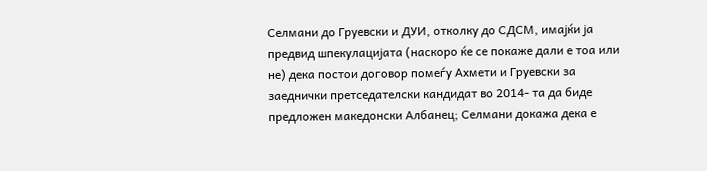Селмани до Груевски и ДУИ, отколку до СДСМ, имајќи ја предвид шпекулацијата (наскоро ќе се покаже дали е тоа или не) дека постои договор помеѓу Ахмети и Груевски за заеднички претседателски кандидат во 2014- та да биде предложен македонски Албанец; Селмани докажа дека е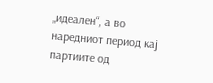„идеален“, а во наредниот период кај партиите од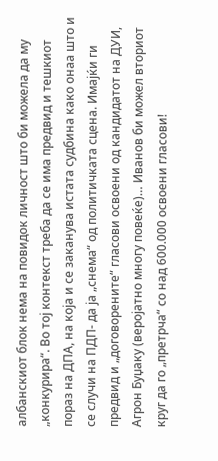албанскиот блок нема на повидок личност што би можела да му „конкурира“. Во тој контекст треба да се има предвид и тешкиот пораз на ДПА, на која и се заканува истата судбина како онаа што и се случи на ПДП- да ја „снема“ од политичката сцена. Имајќи ги предвид и „договорените“ гласови освоени од кандидатот на ДУИ, Агрон Буџаку (веројатно многу повеќе)… Иванов би можел вториот круг да го „претрча“ со над 600.000 освоени гласови!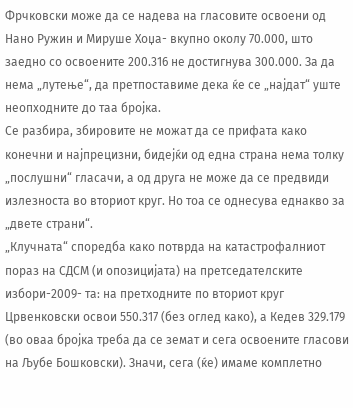Фрчковски може да се надева на гласовите освоени од Нано Ружин и Мируше Хоџа- вкупно околу 70.000, што заедно со освоените 200.316 не достигнува 300.000. За да нема „лутење“, да претпоставиме дека ќе се „најдат“ уште неопходните до таа бројка.
Се разбира, збировите не можат да се прифата како конечни и најпрецизни, бидејќи од една страна нема толку „послушни“ гласачи, а од друга не може да се предвиди излезноста во вториот круг. Но тоа се однесува еднакво за „двете страни“.
„Клучната“ споредба како потврда на катастрофалниот пораз на СДСМ (и опозицијата) на претседателските избори-2009- та: на претходните по вториот круг Црвенковски освои 550.317 (без оглед како), а Кедев 329.179 (во оваа бројка треба да се земат и сега освоените гласови на Љубе Бошковски). Значи, сега (ќе) имаме комплетно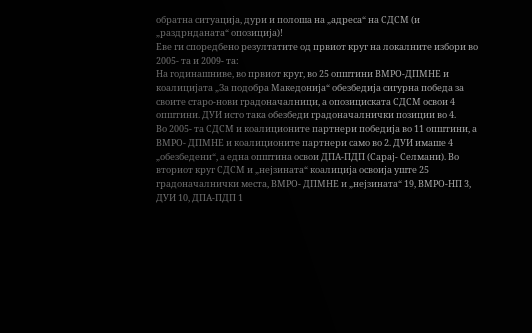обратна ситуација, дури и полоша на „адреса“ на СДСМ (и „раздрнданата“ опозиција)!
Еве ги споредбено резултатите од првиот круг на локалните избори во 2005- та и 2009- та:
На годинашниве, во првиот круг, во 25 општини ВМРО-ДПМНЕ и коалицијата „За подобра Македонија“ обезбедија сигурна победа за своите старо-нови градоначалници, а опозициската СДСМ освои 4 општини. ДУИ исто така обезбеди градоначалнички позиции во 4.
Во 2005- та СДСМ и коалиционите партнери победија во 11 општини, а ВМРО- ДПМНЕ и коалиционите партнери само во 2. ДУИ имаше 4 „обезбедени“, а една општина освои ДПА-ПДП (Сарај- Селмани). Во вториот круг СДСМ и „нејзината“ коалиција освоија уште 25 градоначалнички места, ВМРО- ДПМНЕ и „нејзината“ 19, ВМРО-НП 3, ДУИ 10, ДПА-ПДП 1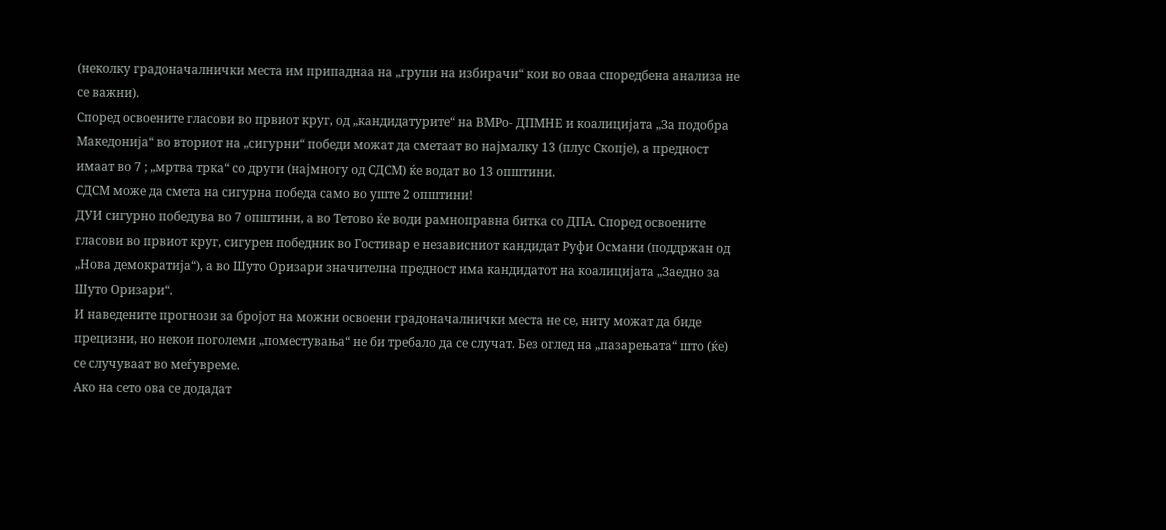(неколку градоначалнички места им припаднаа на „групи на избирачи“ кои во оваа споредбена анализа не се важни).
Според освоените гласови во првиот круг, од „кандидатурите“ на ВМРо- ДПМНЕ и коалицијата „За подобра Македонија“ во вториот на „сигурни“ победи можат да сметаат во најмалку 13 (плус Скопје), а предност имаат во 7 ; „мртва трка“ со други (најмногу од СДСМ) ќе водат во 13 општини.
СДСМ може да смета на сигурна победа само во уште 2 општини!
ДУИ сигурно победува во 7 општини, а во Тетово ќе води рамноправна битка со ДПА. Според освоените гласови во првиот круг, сигурен победник во Гостивар е независниот кандидат Руфи Османи (поддржан од „Нова демократија“), а во Шуто Оризари значителна предност има кандидатот на коалицијата „Заедно за Шуто Оризари“.
И наведените прогнози за бројот на можни освоени градоначалнички места не се, ниту можат да биде прецизни, но некои поголеми „поместувања“ не би требало да се случат. Без оглед на „пазарењата“ што (ќе) се случуваат во меѓувреме.
Ако на сето ова се додадат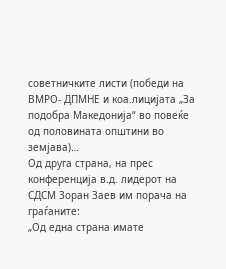советничките листи (победи на ВМРО- ДПМНЕ и коа.лицијата „За подобра Македонија“ во повеќе од половината општини во земјава)…
Од друга страна, на прес конференција в.д. лидерот на СДСМ Зоран Заев им порача на граѓаните:
„Од една страна имате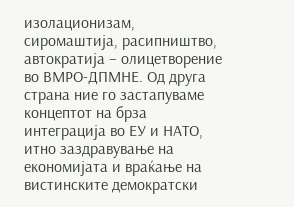изолационизам, сиромаштија, расипништво, автократија – олицетворение во ВМРО-ДПМНЕ. Од друга страна ние го застапуваме концептот на брза интеграција во ЕУ и НАТО, итно заздравување на економијата и враќање на вистинските демократски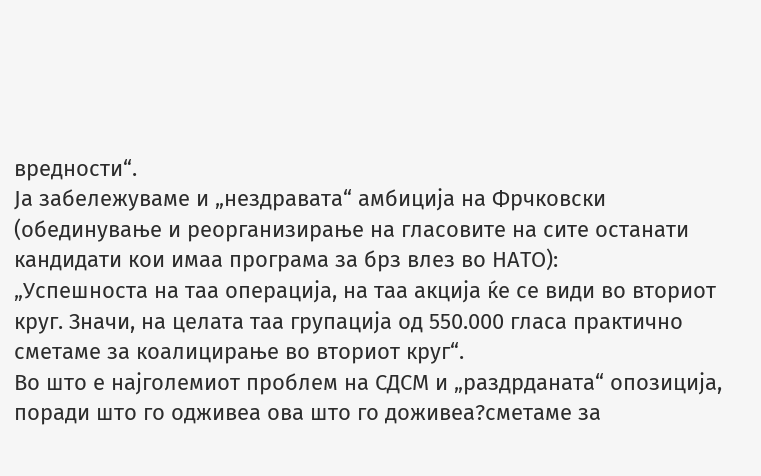вредности“.
Ја забележуваме и „нездравата“ амбиција на Фрчковски (обединување и реорганизирање на гласовите на сите останати кандидати кои имаа програма за брз влез во НАТО):
„Успешноста на таа операција, на таа акција ќе се види во вториот круг. Значи, на целата таа групација од 550.000 гласа практично сметаме за коалицирање во вториот круг“.
Во што е најголемиот проблем на СДСМ и „раздрданата“ опозиција, поради што го одживеа ова што го доживеа?сметаме за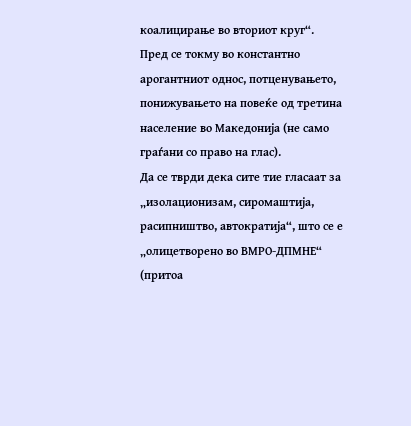коалицирање во вториот круг“.
Пред се токму во константно арогантниот однос, потценувањето, понижувањето на повеќе од третина население во Македонија (не само граѓани со право на глас).
Да се тврди дека сите тие гласаат за „изолационизам, сиромаштија, расипништво, автократија“, што се е „олицетворено во ВМРО-ДПМНЕ“ (притоа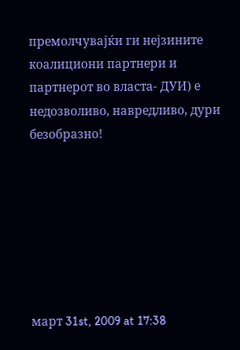премолчувајќи ги нејзините коалициони партнери и партнерот во власта- ДУИ) е недозволиво, навредливо, дури безобразно!







март 31st, 2009 at 17:38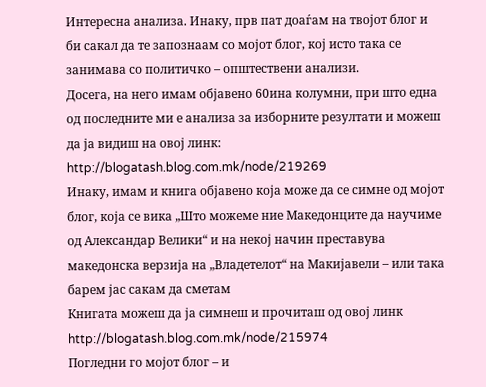Интересна анализа. Инаку, прв пат доаѓам на твојот блог и би сакал да те запознаам со мојот блог, кој исто така се занимава со политичко – општествени анализи.
Досега, на него имам објавено 60ина колумни, при што една од последните ми е анализа за изборните резултати и можеш да ја видиш на овој линк: http://blogatash.blog.com.mk/node/219269
Инаку, имам и книга објавено која може да се симне од мојот блог, која се вика „Што можеме ние Македонците да научиме од Александар Велики“ и на некој начин преставува македонска верзија на „Владетелот“ на Макијавели – или така барем јас сакам да сметам
Книгата можеш да ја симнеш и прочиташ од овој линк http://blogatash.blog.com.mk/node/215974
Погледни го мојот блог – и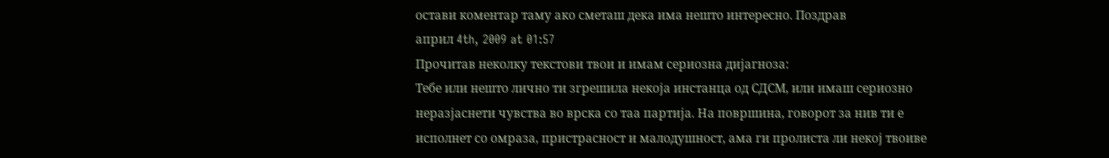остави коментар таму ако сметаш дека има нешто интересно. Поздрав
април 4th, 2009 at 01:57
Прочитав неколку текстови твои и имам сериозна дијагноза:
Тебе или нешто лично ти згрешила некоја инстанца од СДСМ, или имаш сериозно неразјаснети чувства во врска со таа партија. На површина, говорот за нив ти е исполнет со омраза, пристрасност и малодушност, ама ги пролиста ли некој твоиве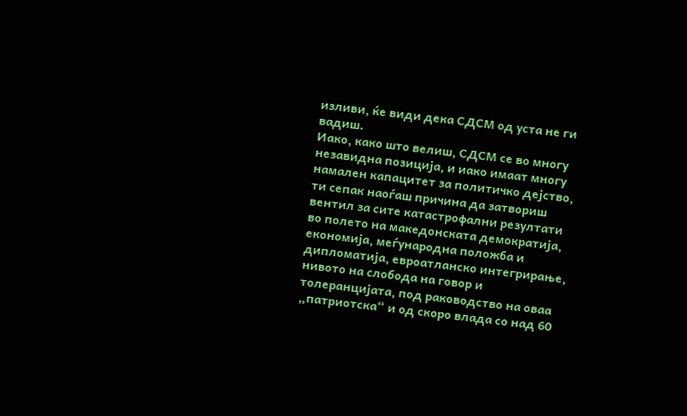изливи, ќе види дека СДСМ од уста не ги вадиш.
Иако, како што велиш, СДСМ се во многу незавидна позиција, и иако имаат многу намален капацитет за политичко дејство, ти сепак наоѓаш причина да затвориш вентил за сите катастрофални резултати во полето на македонската демократија, економија, меѓународна положба и дипломатија, евроатланско интегрирање, нивото на слобода на говор и толеранцијата, под раководство на оваа „патриотска“ и од скоро влада со над 60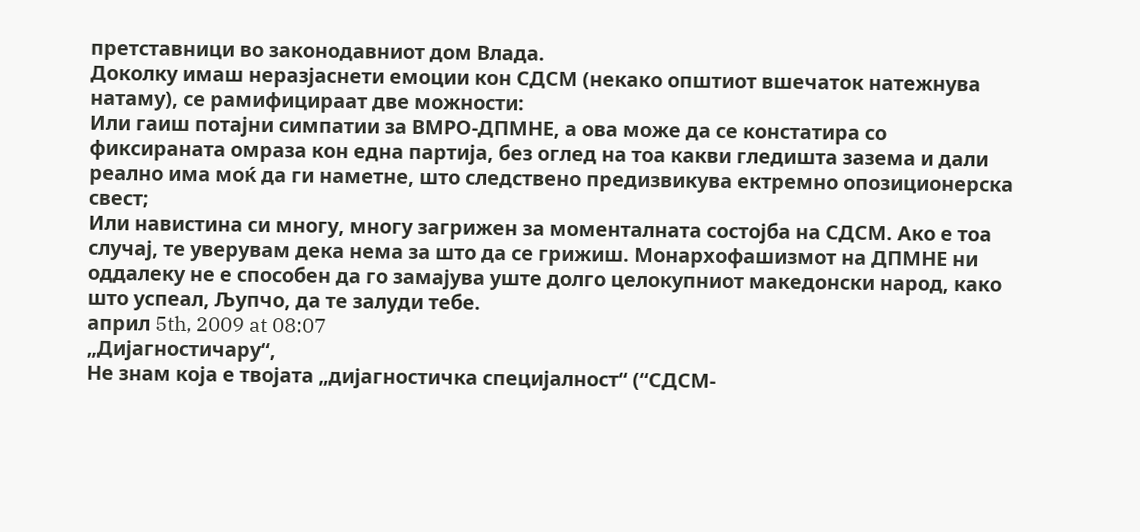претставници во законодавниот дом Влада.
Доколку имаш неразјаснети емоции кон СДСМ (некако општиот вшечаток натежнува натаму), се рамифицираат две можности:
Или гаиш потајни симпатии за ВМРО-ДПМНЕ, а ова може да се констатира со фиксираната омраза кон една партија, без оглед на тоа какви гледишта зазема и дали реално има моќ да ги наметне, што следствено предизвикува ектремно опозиционерска свест;
Или навистина си многу, многу загрижен за моменталната состојба на СДСМ. Ако е тоа случај, те уверувам дека нема за што да се грижиш. Монархофашизмот на ДПМНЕ ни оддалеку не е способен да го замајува уште долго целокупниот македонски народ, како што успеал, Љупчо, да те залуди тебе.
април 5th, 2009 at 08:07
„Дијагностичару“,
Не знам која е твојата „дијагностичка специјалност“ (“СДСМ-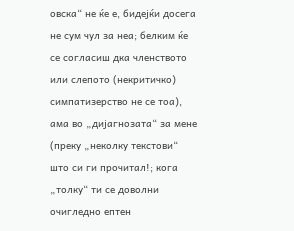овска“ не ќе е, бидејќи досега не сум чул за неа; белким ќе се согласиш дка членството или слепото (некритичко) симпатизерство не се тоа), ама во „дијагнозата“ за мене (преку „неколку текстови“ што си ги прочитал!; кога „толку“ ти се доволни очигледно ептен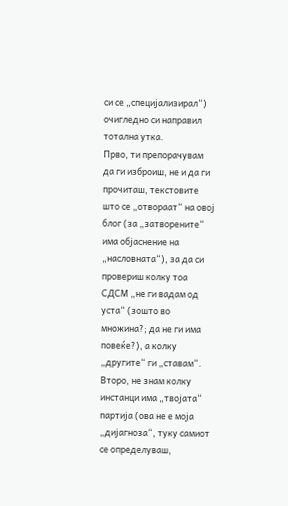си се „специјализирал“) очигледно си направил тотална утка.
Прво, ти препорачувам да ги изброиш, не и да ги прочиташ, текстовите што се „отвораат“ на овој блог (за „затворените“ има објаснение на „насловната“), за да си провериш колку тоа СДСМ „не ги вадам од уста“ (зошто во множина?; да не ги има повеќе?), а колку „другите“ ги „ставам“.
Второ, не знам колку инстанци има „твојата“ партија (ова не е моја „дијагноза“, туку самиот се определуваш,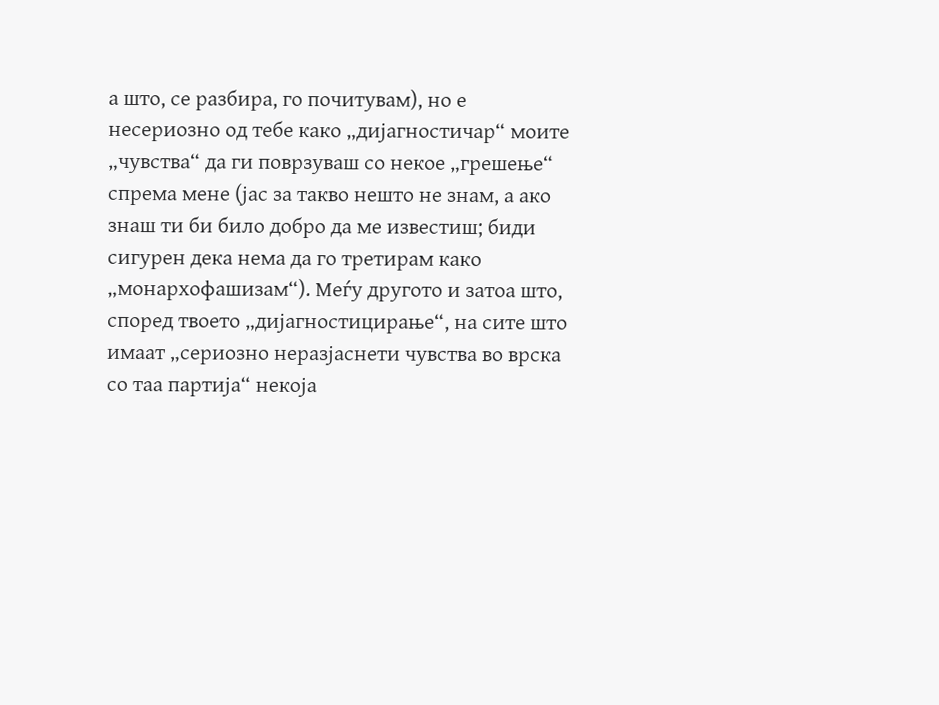а што, се разбира, го почитувам), но е несериозно од тебе како „дијагностичар“ моите „чувства“ да ги поврзуваш со некое „грешење“ спрема мене (јас за такво нешто не знам, а ако знаш ти би било добро да ме известиш; биди сигурен дека нема да го третирам како „монархофашизам“). Меѓу другото и затоа што, според твоето „дијагностицирање“, на сите што имаат „сериозно неразјаснети чувства во врска со таа партија“ некоја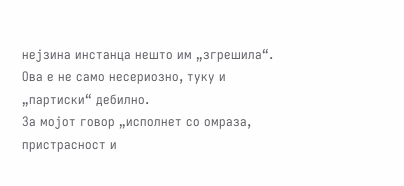нејзина инстанца нешто им „згрешила“. Ова е не само несериозно, туку и „партиски“ дебилно.
За мојот говор „исполнет со омраза, пристрасност и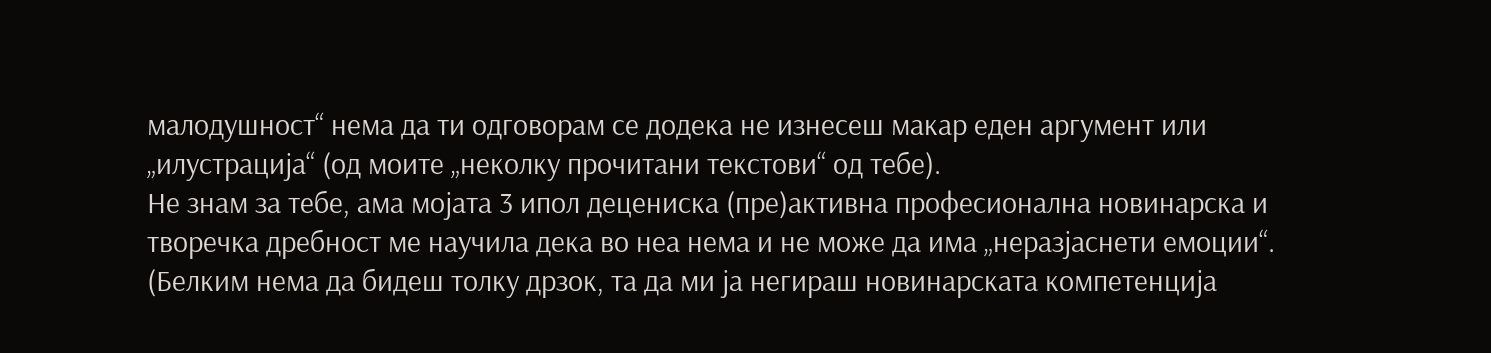малодушност“ нема да ти одговорам се додека не изнесеш макар еден аргумент или „илустрација“ (од моите „неколку прочитани текстови“ од тебе).
Не знам за тебе, ама мојата 3 ипол децениска (пре)активна професионална новинарска и творечка дребност ме научила дека во неа нема и не може да има „неразјаснети емоции“. (Белким нема да бидеш толку дрзок, та да ми ја негираш новинарската компетенција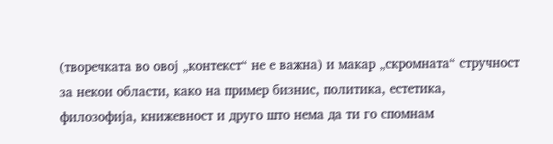(творечката во овој „контекст“ не е важна) и макар „скромната“ стручност за некои области, како на пример бизнис, политика, естетика, филозофија, книжевност и друго што нема да ти го спомнам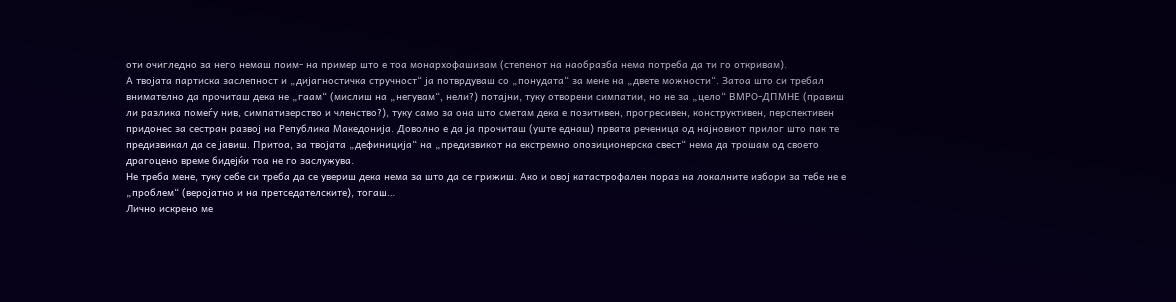оти очигледно за него немаш поим- на пример што е тоа монархофашизам (степенот на наобразба нема потреба да ти го откривам).
А твојата партиска заслепност и „дијагностичка стручност“ ја потврдуваш со „понудата“ за мене на „двете можности“. Затоа што си требал внимателно да прочиташ дека не „гаам“ (мислиш на „негувам“, нели?) потајни, туку отворени симпатии, но не за „цело“ ВМРО-ДПМНЕ (правиш ли разлика помеѓу нив, симпатизерство и членство?), туку само за она што сметам дека е позитивен, прогресивен, конструктивен, перспективен придонес за сестран развој на Република Македонија. Доволно е да ја прочиташ (уште еднаш) првата реченица од најновиот прилог што пак те предизвикал да се јавиш. Притоа, за твојата „дефиниција“ на „предизвикот на екстремно опозиционерска свест“ нема да трошам од своето драгоцено време бидејќи тоа не го заслужува.
Не треба мене, туку себе си треба да се увериш дека нема за што да се грижиш. Ако и овој катастрофален пораз на локалните избори за тебе не е „проблем“ (веројатно и на претседателските), тогаш…
Лично искрено ме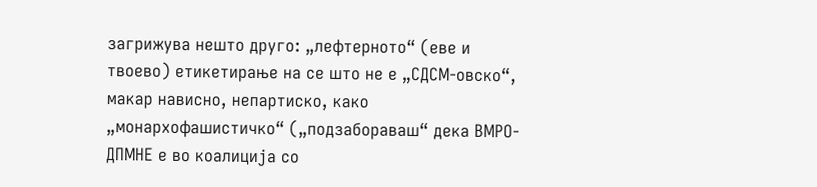загрижува нешто друго: „лефтерното“ (еве и твоево) етикетирање на се што не е „СДСМ-овско“, макар нависно, непартиско, како „монархофашистичко“ („подзабораваш“ дека ВМРО-ДПМНЕ е во коалиција со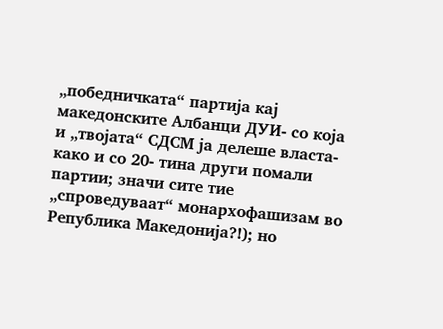„победничката“ партија кај македонските Албанци ДУИ- со која и „твојата“ СДСМ ја делеше власта- како и со 20- тина други помали партии; значи сите тие „спроведуваат“ монархофашизам во Република Македонија?!); но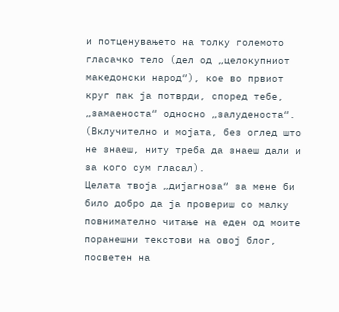и потценувањето на толку големото гласачко тело (дел од „целокупниот македонски народ“), кое во првиот круг пак ја потврди, според тебе, „замаеноста“ односно „залуденоста“. (Вклучително и мојата, без оглед што не знаеш, ниту треба да знаеш дали и за кого сум гласал).
Целата твоја „дијагноза“ за мене би било добро да ја провериш со малку повнимателно читање на еден од моите поранешни текстови на овој блог, посветен на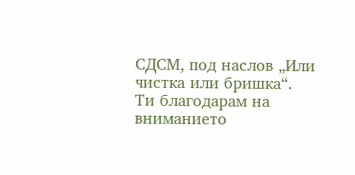СДСМ, под наслов „Или чистка или бришка“.
Ти благодарам на вниманието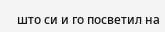што си и го посветил на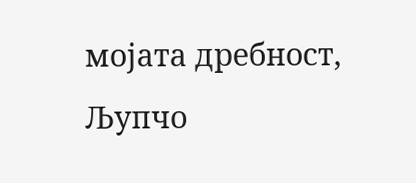мојата дребност,
Љупчо